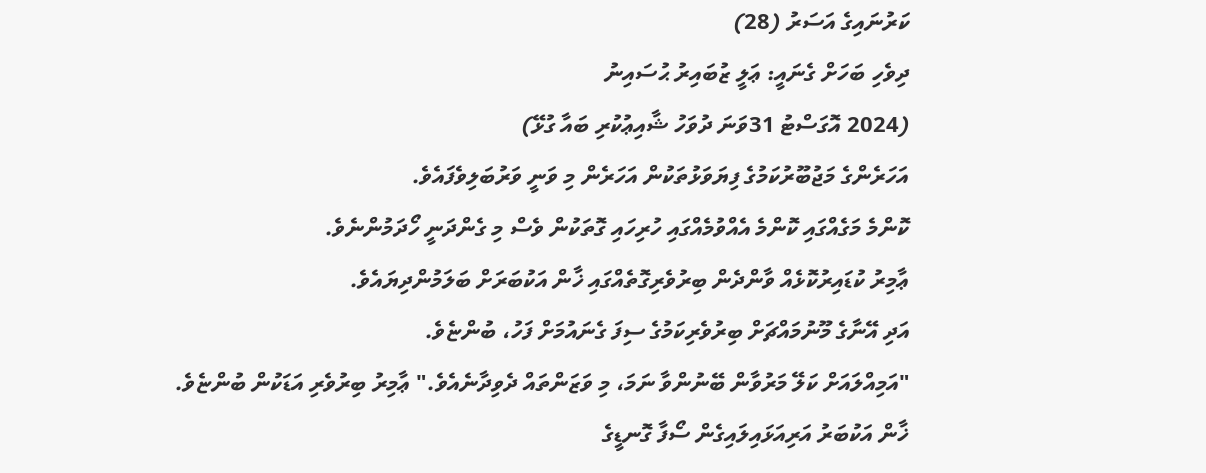ކަރުނައިގެ އަސަރު (28)
ދިވެހި ބަހަށް ގެނައީ: ޢަލީ ޒުބައިރު ޙުސައިނު
(2024 އޮގަސްޓު 31ވަނަ ދުވަހު ޝާއިޢުކުރި ބައާ ގުޅޭ)
އަހަރެންގެ މަޖުބޫރުކަމުގެ ފިޔަވަޅުތަކުން އަހަރެން މި ވަނީ ވަރުބަލިވެފައެވެ.
ކޮންމެ މަގެއްގައި ކޮންމެ އެއްވުމެއްގައި ހުރިހައި ގޮތަކުން ވެސް މި ގެންދަނީ ހޯދަމުންނެވެ.
ޢާމިރު ކުޑައިރުކޮޅެއް ވާންދެން ބިރުވެރިގޮތެއްގައި ޚާން އަކުބަރަށް ބަލަމުންދިޔައެވެ.
އަދި އޭނާގެ މޫނުމައްޗަށް ބިރުވެރިކަމުގެ ސިފަ ގެނައުމަށް ފަހު، ބުންޏެވެ.
"އަމިއްލައަށް ކަލޭ މަރުވާން ބޭނުންވާ ނަމަ، މި ވަޒަންތައް ދެވިދާނެއެވެ." ޢާމިރު ބިރުވެރި އަޑަކުން ބުންޏެވެ.
ޚާން އަކުބަރު އަރިއަޅައިލައިގެން ސޯފާ ގޮނޑީގެ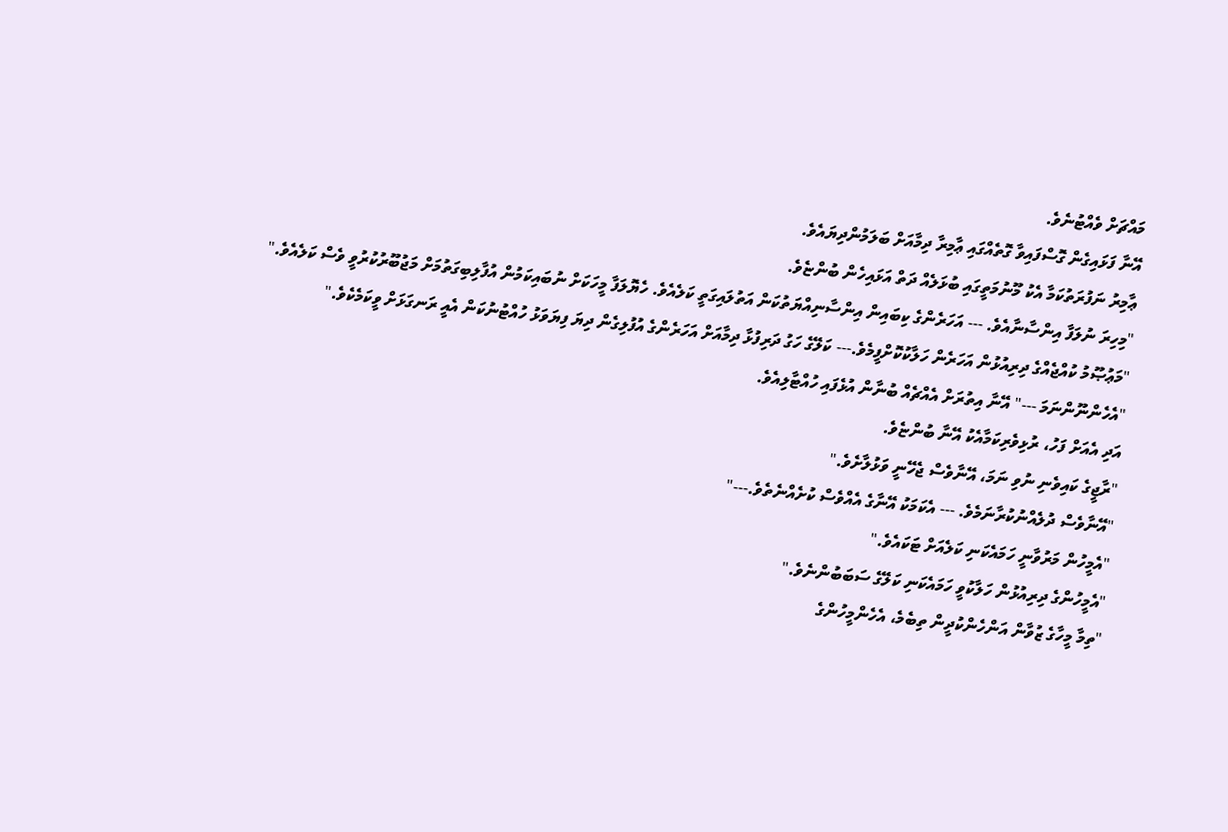މައްޗަށް ވެއްޓުނެވެ.
އޭނާ ފަޅައިގެން ގޮސްފައިވާ ގޮތެއްގައި ޢާމިރާ ދިމާއަށް ބަލަމުންދިޔައެވެ.
ޢާމިރު ނަފުރަތުކަމާ އެކު މޫނުމަތީގައި ބުޅަލެއް ދަތް އަޅައިހެން ބުންޏެވެ.
"މިހިރަ ނުލަފާ އިންސާނާއެވެ. --- އަހަރެންގެ ކިބައިން އިންސާނިއްޔަތުކަން އަތުލައިގަތީ ކަލެއެވެ. ހެޔޮލަފާ މީހަކަށް ނުބައިކަމުން އުފާލިބިގަތުމަށް މަޖުބޫރުކުރުވީ ވެސް ކަލެއެވެ."
"މަޢުޞޫމު ކުއްޖެއްގެ ދިރިއުޅުން އަހަރެން ހަލާކުކޮށްފީމެވެ.--- ކަލޭގެ ހަގު ދަރިފުޅާ ދިމާއަށް އަހަރެންގެ އުފުލިގެން ދިޔަ ފިޔަވަޅު ހުއްޓުނުކަން އެއީ ރަނގަޅަށް ވީކަމެކެވެ."
"އެހެންނޫންނަމަ ---" އޭނާ އިތުރަށް އެއްޗެއް ބުނާން އުޅެފައި ހުއްޓާލިއެވެ.
އަދި އެއަށް ފަހު، ރުޅިވެރިކަމާއެކު އޭނާ ބުންޏެވެ.
"ރާޖީގެ ކައިވެނި ނުވި ނަމަ، އޭނާވެސް ޖެހޭނީ ވަޅުލާށެވެ."
"އޭނާވެސް ދުލެއްނުކުރާނަމެވެ. --- އެކަމަކު އޭނާގެ އެއްވެސް ކުށެއްނެތެވެ.---"
"އެމީހުން މަރުވާނީ ހަމައެކަނި ކަލެއަށް ޓަކައެވެ."
"އެމީހުންގެ ދިރިއުޅުން ހަލާކުވީ ހަމައެކަނި ކަލޭގެ ސަބަބުންނެވެ."
"ތިމާ މީހާގެ ޒުވާން އަންހެންކުދީން ތިބެމެ، އެހެންމީހުންގެ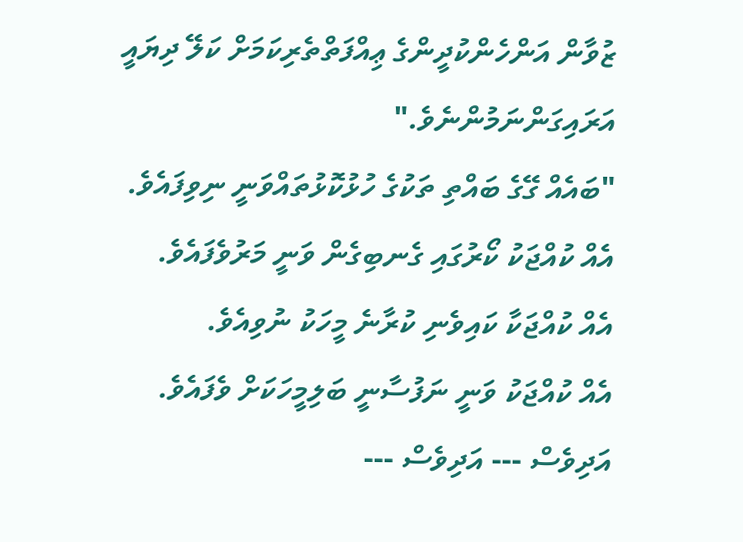ޒުވާން އަންހެންކުދީންގެ ޢިއްފަތްތެރިކަމަށް ކަލޭ ދިޔައީ އަރައިގަންނަމުންނެވެ."
"ބައެއް ގޭގެ ބައްތި ތަކުގެ ހުޅުކޮޅުތައްވަނީ ނިވިފައެވެ.
އެއް ކުއްޖަކު ކޯރުގައި ގެނބިގެން ވަނީ މަރުވެފައެވެ.
އެއް ކުއްޖަކާ ކައިވެނި ކުރާނެ މީހަކު ނުވިއެވެ.
އެއް ކުއްޖަކު ވަނީ ނަފުސާނީ ބަލިމީހަކަށް ވެފައެވެ.
އަދިވެސް --- އަދިވެސް ---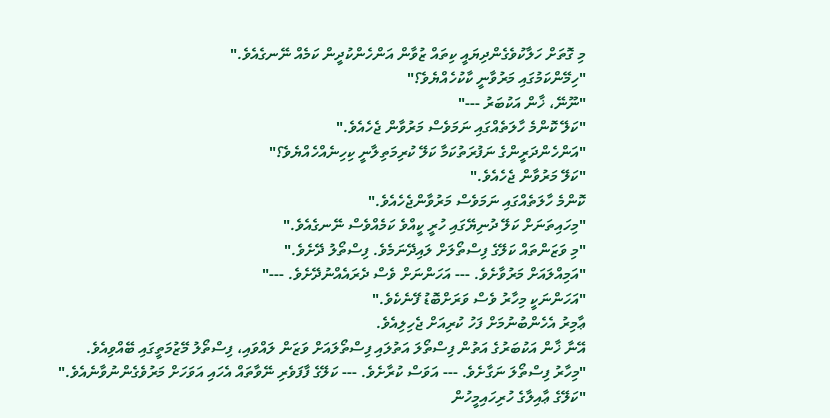މި ގޮތަށް ހަލާކުވެގެންދިޔައީ ކިތައް ޒުވާން އަންހެންކުދީން ކަމެއް ނޭނގެއެވެ."
"ހިމޭންކަމުގައި މަރުވާނީ ކާކުހެއްޔެވެ؟"
"ނޫނޭ، ޚާން އަކުބަރު ---"
"ކަލޭ ކޮންމެ ހާލަތެއްގައި ނަމަވެސް މަރުވާން ޖެހެއެވެ."
"އަންހެންދަރީންގެ ނަފުރަތުކަމާ ކަލޭ ކުރިމަތިލާނީ ކިހިނެއްހެއްޔެވެ؟"
"ކަލޭ މަރުވާން ޖެހެއެވެ."
ކޮންމެ ހާލަތެއްގައި ނަމަވެސް މަރުވާންޖެހެއެވެ."
"މިހައިތަނަށް ކަލޭ ދުނިޔޭގައި ހުރީ ކީއްވެ ކަމެއްވެސް ނޭނގެއެވެ."
"މި ވަޒަންތައް ކަލޭގެ ފިސްތޯލަށް ލައިދޭނަމެވެ. ފިސްތޯލު ދޭށެވެ."
"އަމިއްލައަށް މަރުވާށެވެ. --- އަހަންނަށް ވެސް ދެރައެއްނުދޭށެވެ. ---"
"އަހަންނަކީ މިހާރު ވެސް ވަރަށްބޮޑު ފޭނެކެވެ."
ޢާމިރު އެހެންބުނުމަށް ފަހު ކުރިއަށް ޖެހިލިއެވެ.
އޭނާ ޚާން އަކުބަރުގެ އަތުން ފިސްތޯލަ އަތުލައި ފިސްތޯލައަށް ވަޒަން ލައްވައި، ފިސްތޯލު މޭޒުމަތީގައި ބޭއްވިއެވެ.
"މިހާރު ފިސްތޯލަ ނަގާށެވެ. --- އަވަސް ކުރާށެވެ. --- ކަލޭގެ ފާފަވެރި ނޭވާތައް އެހައި އަވަހަށް މަރުވެގެންނުވާނެއެވެ."
"ކަލޭގެ ޢާއިލާގެ ހުރިހައިމީހުން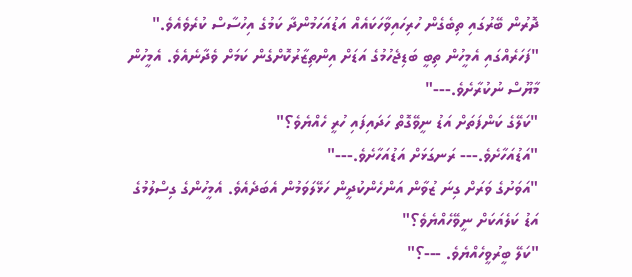ދޮރުން ބޭރުގައި ތިބެގެން ހުރިހައިވާހަކައެއް އަޑުއަހަމުންދާ ކަމުގެ އިހުސާސް ކުރެވެއެވެ."
"ފަހަރެއްގައި އެމީހުން ތިބީ ބަޑިޖެހުމުގެ އަޑަށް އިންތިޒާރުކޮށްގެން ކަމަށް ވެދާނެއެވެ. އެމީހުން މާޔޫސް ނުކުރާށެވެ.---"
"ކަލޭގެ ކަންފަތަށް އަޑު ނީވޭގޮތް ހަދައިފައި ހުރީ ހެއްޔެވެ؟"
"އަޑުއަހާށެވެ.--- ރަނގަޅަށް އަޑުއަހާށެވެ.---"
"އަވަށުގެ ވަރަށް ގިނަ ޒުވާން އަންހެންކުދީން ހަޅޭލަވަމުން އެބަދެއެވެ. އެމީހުންގެ ގިސްލުމުގެ އަޑު ކަލެއަކަށް ނީވޭހެއްޔެވެ؟"
"ކަލޭ ބީރުވީހެއްޔެވެ. ---؟"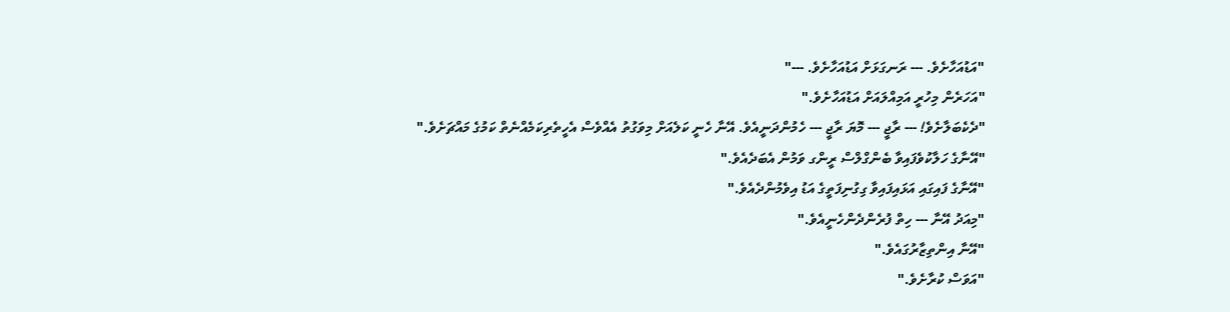"އަޑުއަހާށެވެ. --- ރަނގަޅަށް އަޑުއަހާށެވެ. ---"
"އަހަރެން މިހުރީ އަމިއްލައަށް އަޑުއަހާށެވެ."
"ދެކެބަލާށެވެ! --- ރާޖީ --- މޮޔަ ރާޖީ --- ހެމުންދަނީއެވެ. އޭނާ ހެނީ ކަލެއަށް މިވަގުތު އެއްވެސް އެހީތެރިކަމެއްނެތް ކަމުގެ މައްޗަށެވެ."
"އޭނާގެ ހަލާކުވެފައިވާ ބެންގްލްސް ރީންގ ވަމުން އެބަދެއެވެ."
"އޭނާގެ ފައިގައި އަޅައިފައިވާ ގިގުނިފަތީގެ އަޑު އިވެމުންދެއެވެ."
"މިއަދު އޭނާ --- ހިތް ފުރެންދެންހެނީއެވެ."
"އޭނާ އިންތިޒާރުގައެވެ."
"އަވަސް ކުރާށެވެ."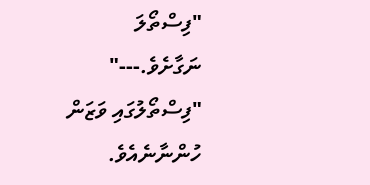"ފިސްތޯލަ ނަގާށެވެ.---"
"ފިސްތޯލުގައި ވަޒަން ހުންނާނެއެވެ.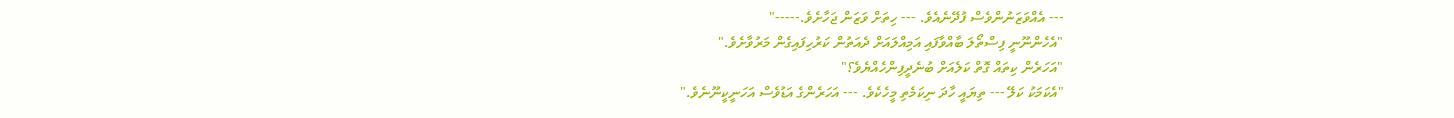--- އެއްވަޒަނުންވެސް ފުދޭނެއެވެ. --- ހިތަށް ވަޒަން ޖަހާށެވެ.-----"
"އެހެންނޫނީ ފިސްތޯލަ ބާއްވާފައި އަމިއްލައަށް ދެއަތުން ކަރުހިފައިގެން މަރުވާށެވެ."
"އަހަރެން ކިތައް ގޮތް ކަލެއަށް ބުނެދީފިންހެއްޔެވެ؟"
"އެކަމަކު ކަލޭ --- ތިޔައީ ހާދަ ނިކަމެތި މީހެކެވެ. --- އަހަރެންގެ އަޑުވެސް އަހަނީކީނޫނެވެ."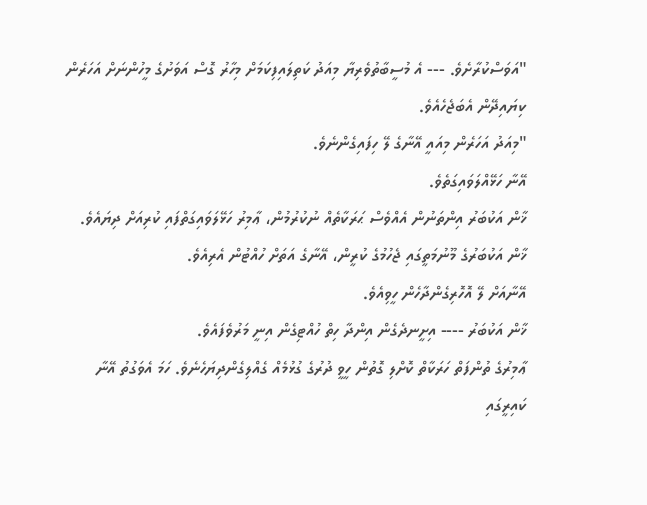"އަވަސްކުރާށެވެ. --- އެ މުސީބާތުވެރިޔާ މިއަދު ކަތިލައިފިކަމަށް މިހާރު ގޮސް އަވަށުގެ މީހުންނަށް އަހަރެން ކިޔައިދޭން އެބަޖެހެއެވެ.
"މިއަދު އަހަރެން މިއައީ އޭނާގެ ލޭ ހިފައިގެންނެވެ.
އޭނާ ހަޅޭއްލަވައިގަތެވެ.
ޚާން އަކުބަރު އިންތަނުން އެއްވެސް ޙަރަކާތެއް ނުކުރުމުން، ޢާމިރު ހަޅޭލަވައިގަތްފައި ކުރިއަށް ދިޔައެވެ.
ޚާން އަކުބަރުގެ މޫނުމަތީގައި ޖެހުމުގެ ކުރީން، އޭނާގެ އަތަށް ހުއްޓުން އެރިއެވެ.
އޭނާއަށް ލޭ އޮހޮރިގެންދާހެން ހީވިއެވެ.
ޚާން އަކުބަރު ---- އިށީނދެގެން އިންދާ ހިތް ހުއްޓިގެން އިނީ މަރުވެފައެވެ.
ޢާމިރުގެ ތުންފަތް ހަރަކާތް ކޮށްލި ގޮތުން ހީވީ ދުރުގެ ގުޅުމެއް ގެއްލިގެންދިޔަހެނެވެ. ހަމަ އެވަގުތު އޭނާ ކައިރީގައި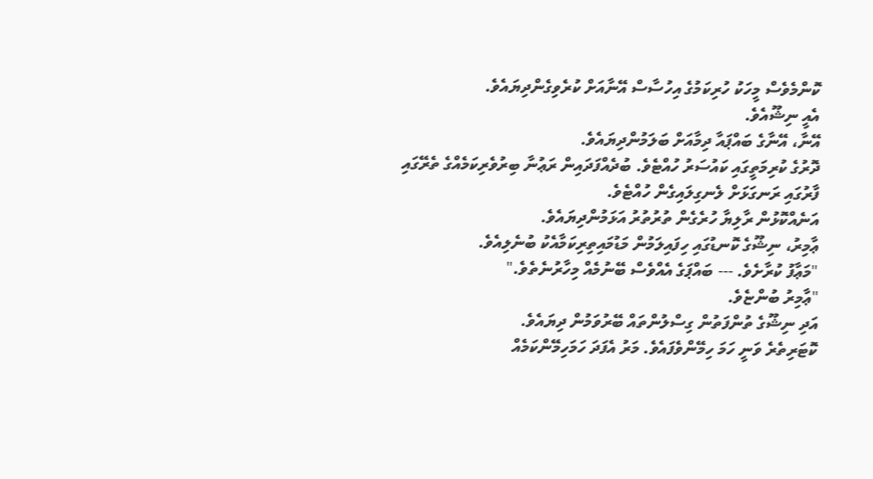ކޮންމެވެސް މީހަކު ހުރިކަމުގެ އިހުސާސް އޭނާއަށް ކުރެވިގެންދިޔައެވެ.
އެއީ ނިޝޫއެވެ.
އޭނާ، އޭނާގެ ބައްޕައާ ދިމާއަށް ބަލަމުންދިޔައެވެ.
ދޮރުގެ ކުރިމަތީގައި ކައުސަރު ހުއްޓެވެ. ބުދެއްފަދައިން ރަޢުނާ ބިރުވެރިކަމެއްގެ ތެރޭގައި ފާރުގައި ރަނގަޅަށް ލެނގިލައިގެން ހުއްޓެވެ.
އަނެއްކޮޅުން ރާލިޔާ ހުރެގެން ތުރުތުރު އަޅަމުންދިޔައެވެ.
ޢާމިރު، ނިޝޫގެ ކޮނޑުގައި ހިފައިލަމުން މަޑުމައިތިރިކަމާއެކު ބުނެލިއެވެ.
"މަޢާފު ކުރާށެވެ. --- ބައްޕަގެ އެއްވެސް ބޭނުމެއް މިހާރުނެތެވެ."
"ޢާމިރު ބުންޏެވެ.
އަދި ނިޝޫގެ ތުންފަތުން ގިސްލުންތައް ބޭރުވަމުން ދިޔައެވެ.
ކޮޓަރިތެރެ ވަނީ ހަމަ ހިމޭންވެފައެވެ. މަރު އެފަދަ ހަމަހިމޭންކަމެއް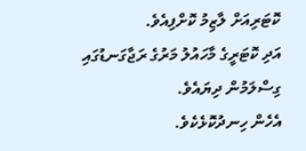ކޮޓަރިއަށް ލާޒިމު ކޮށްފިއެވެ.
އަދި ކޮޓަރީގެ މާހައުލު މަރުގެ ރަޖާގަނޑުގައި ގިސްލަމުން ދިޔައެވެ.
އެހެން ހިނދުކޮޅެކެވެ.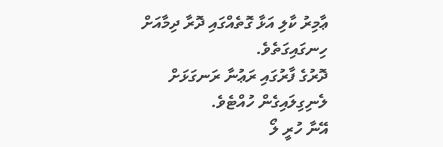ޢާމިރު ކާލި އަޅާ ގޮތެއްގައި ދޮރާ ދިމާއަށް ހިނގައިގަތެވެ.
ދޮރުގެ ފާރުގައި ރަޢުނާ ރަނގަޅަށް ލެނިގިލައިގެން ހުއްޓެވެ.
އޭނާ ހުރީ ލޯ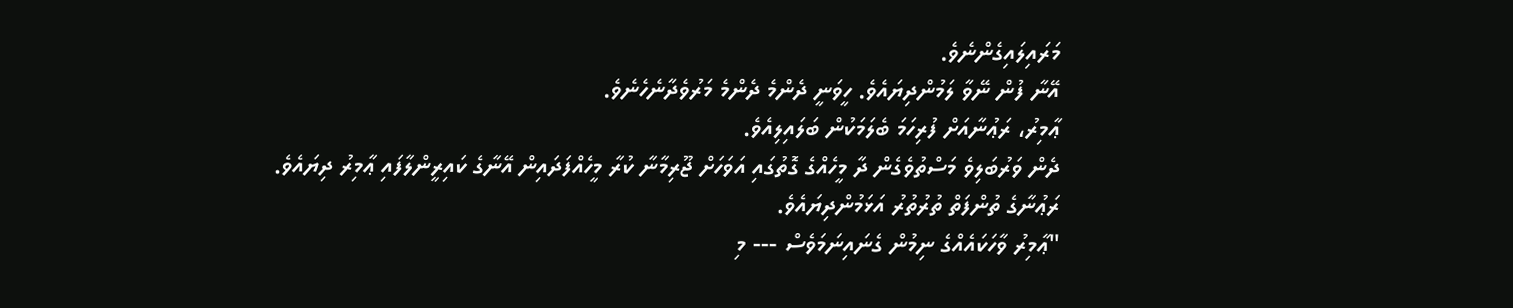މަރައިލައިގެންނެވެ.
އޭނާ ފުން ނޭވާ ލަމުންދިޔައެވެ. ހީވަނީ ދެންމެ ދެންމެ މަރުވެދާނެހެނެވެ.
ޢާމިރު، ރަޢުނާއަށް ފުރިހަމަ ބެލަމަކުން ބަލައިލިއެވެ.
ދެން ވަރުބަލިވެ މަސްތުވެގެން ދާ މީހެއްގެ ގޮތުގައި އަވަހަށް ޖޫރިމާނާ ކުރާ މީހެއްފަދައިން އޭނާގެ ކައިރީންލާފައި ޢާމިރު ދިޔައެވެ.
ރަޢުނާގެ ތުންފަތް ތުރުތުރު އަޅަމުންދިޔައެވެ.
"ޢާމިރު ވާހަކައެއްގެ ނިމުން ގެނައިނަމަވެސް --- މި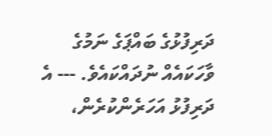ދަރިފުޅުގެ ބައްޕަގެ ނަމުގެ ވާހަކައެއް ނުދައްކައެވެ. --- އެ ދަރިފުޅު އަހަރެންކުރެން،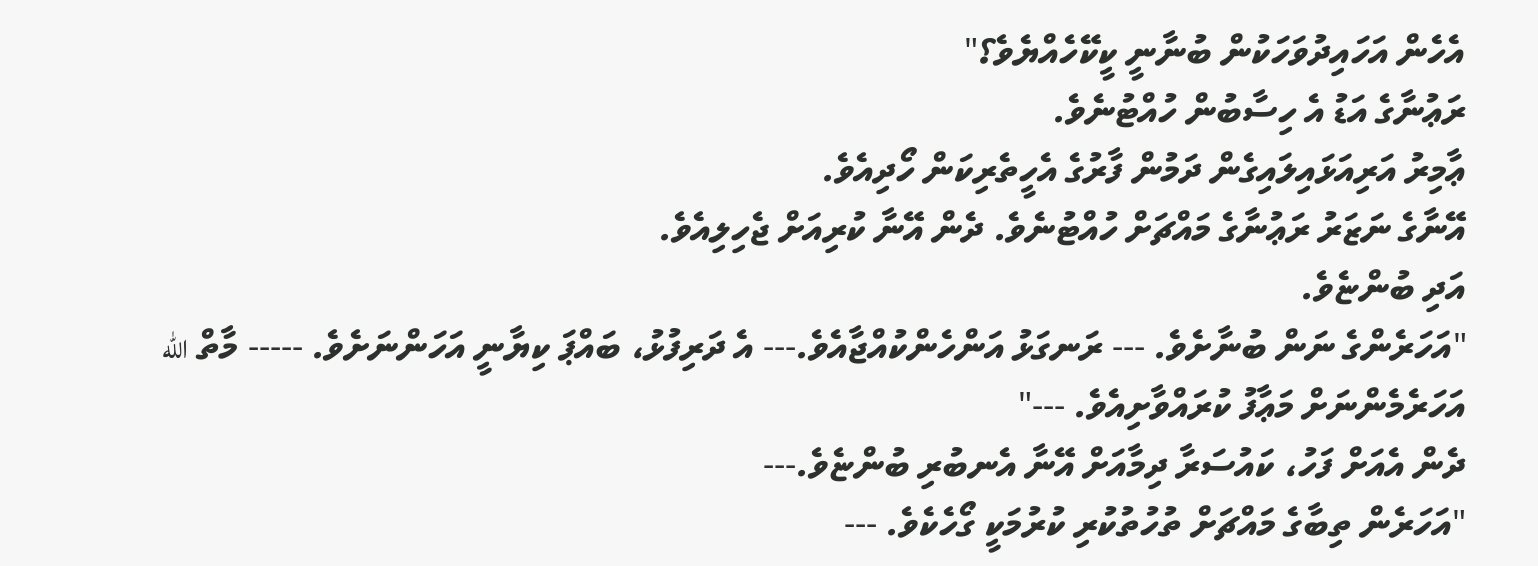އެހެން އަހައިދުވަހަކުން ބުނާނީ ކީކޭހެއްޔެވެ؟"
ރަޢުނާގެ އަޑު އެ ހިސާބުން ހުއްޓުނެވެ.
ޢާމިރު އަރިއަޅައިލައިގެން ދަމުން ފާރުގެ އެހީތެރިކަން ހޯދިއެވެ.
އޭނާގެ ނަޒަރު ރަޢުނާގެ މައްޗަށް ހުއްޓުނެވެ. ދެން އޭނާ ކުރިއަށް ޖެހިލިއެވެ.
އަދި ބުންޏެވެ.
"އަހަރެންގެ ނަން ބުނާށެވެ. --- ރަނގަޅު އަންހެންކުއްޖާއެވެ.--- އެ ދަރިފުޅު، ބައްޕަ ކިޔާނީ އަހަންނަށެވެ. ----- މާތް الله އަހަރެމެންނަށް މަޢާފު ކުރައްވާށިއެވެ. ---"
ދެން އެއަށް ފަހު، ކައުސަރާ ދިމާއަށް އޭނާ އެނބުރި ބުންޏެވެ.---
"އަހަރެން ތިބާގެ މައްޗަށް ތުހުތުކުރި ކުރުމަކީ ގޯހެކެވެ. ---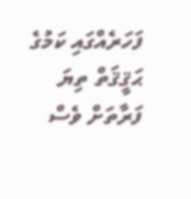ފަހަރެއްގައި ކަމުގެ ޙަޤީޤަތް ތިޔަ ފަރާތަށް ވެސް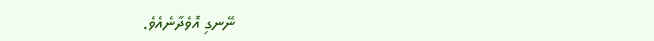ނޭނގި އޮވެދާނެއެވެ.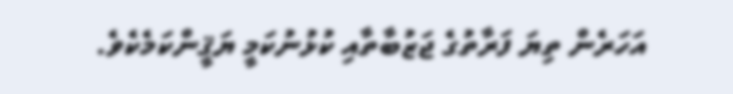އަހަރެން ތިޔަ ފަރާތުގެ ޖަޒުބާތާއި ކުޅުނުކަމީ ޔަޤީންކަމެކެވެ.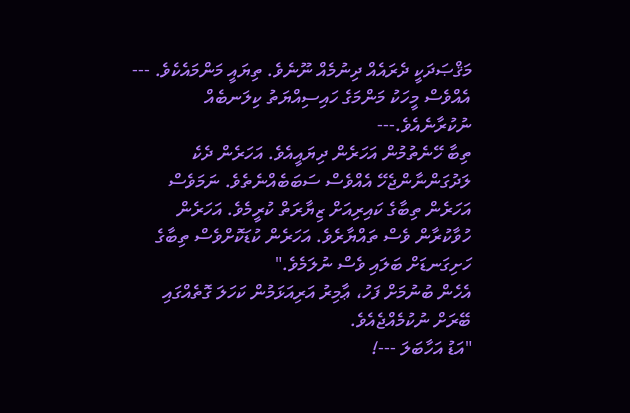މަޤްޞަދަކީ ދެރައެއް ދިނުމެއް ނޫނެވެ. ތިޔައީ މަންމައެކެވެ. --- އެއްވެސް މީހަކު މަންމަގެ ހައިސިއްޔަތު ކިލަނބެއް ނުކުރާނެއެވެ.---
ތިބާ ހޭނެތުމުން އަހަރެން ދިޔައީއެވެ. އަހަރެން ދެކެ ލަދުގަންނާންޖެހޭ އެއްވެސް ސަބަބެއްނެތެވެ. ނަމަވެސް އަހަރެން ތިބާގެ ކައިރިއަށް ޒިޔާރަތް ކުރީމެވެ. އަހަރެން ހުވާކުރާން ވެސް ތައްޔާރެވެ. އަހަރެން ކުޑަކޮށްވެސް ތިބާގެ ހަށިގަނޑަށް ބަލައި ވެސް ނުލަމެވެ."
އެހެން ބުނުމަށް ފަހު، ޢާމިރު އަރިއަޅަމުން ކަހަލަ ގޮތެއްގައި ބޭރަށް ނުކުމެއްޖެއެވެ.
"އަޑު އަހާބަލަ ---!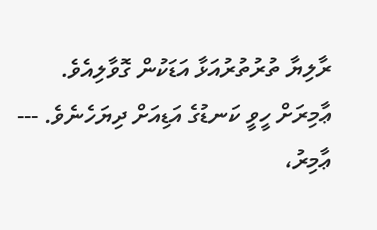ރާލިޔާ ތުރުތުރުއަޅާ އަޑަކުން ގޮވާލިއެވެ.
ޢާމިރަށް ހީވީ ކަނޑުގެ އަޑިއަށް ދިޔަހެނެވެ. --- ޢާމިރު،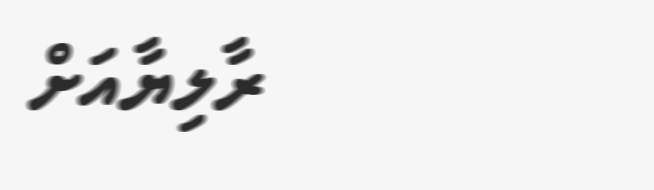ރާލިޔާއަށް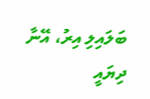ބަލައިލި އިރު، އޭނާ ދިޔައީ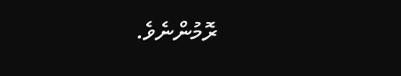ރޮމުންނެވެ.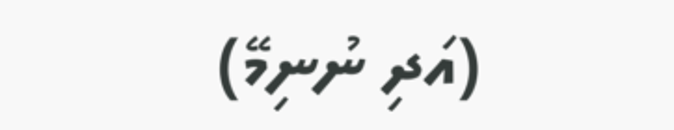(އަދި ނުނިމޭ)